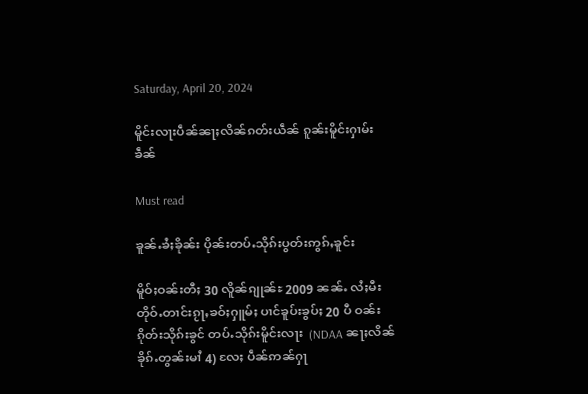Saturday, April 20, 2024

မိူင်းလႃးပဵၼ်ၼႃႈလိၼ်ၵတ်းယဵၼ် ၵူၼ်းမိူင်းႁၢမ်းၶဵၼ်

Must read

ၶူၼ်ႉၶႆႈၶိုၼ်း ပိုၼ်းတပ်ႉသိုၵ်းပွတ်းဢွၵ်ႇၶူင်း

မိူဝ်ႈဝၼ်းတီႈ 30 လိူၼ်ၵျုၼ်ႊ 2009 ၼၼ်ႉ လႆႈမီးတိုဝ်ႉတၢင်းၵႂႃႇၶဝ်ႈႁူမ်ႈ ပၢင်ၶူပ်းၶွပ်ႈ 20 ပီ ဝၼ်းၵိုတ်းသိုၵ်းၶွင် တပ်ႉသိုၵ်းမိူင်းလႃး  (NDAA ၼႃႈလိၼ်ၶိုၵ်ႉတွၼ်းမၢႆ 4) လႄႈ ပဵၼ်ဢၼ်ႁႃ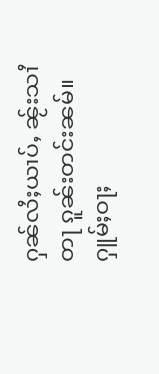ႁၼ်လႆႈယၢပ်ႇ ၼႂ်းသၢႆတႃ ၵူၼ်းတင်းၼမ်။ ႁူမ်ႈဝႃႈ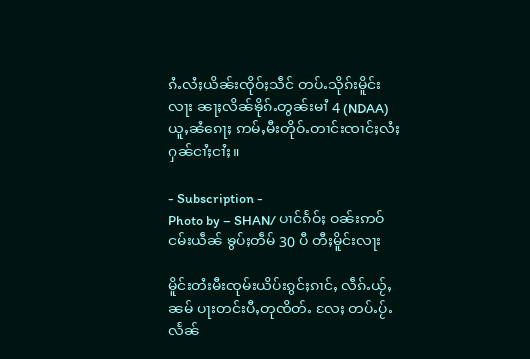ၵႆႉလႆႈယိၼ်းၸိုဝ်ႈသဵင် တပ်ႉသိုၵ်းမိူင်းလႃး ၼႃႈလိၼ်ၶိုၵ်ႉတွၼ်းမၢႆ 4 (NDAA) ယူႇၼႆၵေႃႈ ဢမ်ႇမီးတိုဝ်ႉတၢင်းၸၢင်ႈလႆႈႁၼ်ငၢႆႈငၢႆႈ။

- Subscription -
Photo by – SHAN/ ပၢင်ၵႅဝ်ႈ ဝၼ်းဢဝ်ငမ်းယဵၼ် ၶွပ်ႈတဵမ် 30 ပီ တီႈမိူင်းလႃး

မိူင်းတႆးမီးၸုမ်းယိပ်းၵွင်ႈၵၢင်ႇ လဵၵ်ႉယႂ်ႇၼမ် ပႃးတင်းပီႇတုၸိတ်ႉ လႄႈ တပ်ႉပႂ်ႉလႅၼ်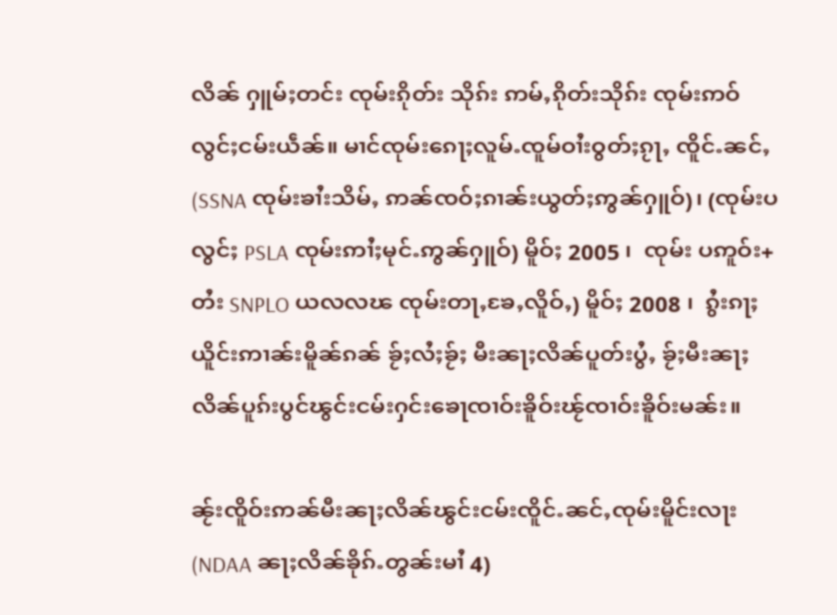လိၼ် ႁူမ်ႈတင်း ၸုမ်းၵိုတ်း သိုၵ်း ဢမ်ႇၵိုတ်းသိုၵ်း ၸုမ်းဢဝ်လွင်ႈငမ်းယဵၼ်။ မၢင်ၸုမ်းၵေႃႈလူမ်ႉၸူမ်ဝၢႆးဝွတ်ႈၵႂႃႇ ၸိူင်ႉၼင်ႇ (SSNA ၸုမ်းၶၢႆးသိမ်ႇ ဢၼ်ၸဝ်ႈၵၢၼ်းယွတ်ႈဢွၼ်ႁူဝ်)၊ (ၸုမ်းပလွင်ႈ PSLA ၸုမ်းဢၢႆႈမုင်ႉဢွၼ်ႁူဝ်) မိူဝ်ႈ 2005 ၊  ၸုမ်း ပဢူဝ်း+တႆး SNPLO ယလလၽ ၸုမ်းတႃႇၶႄႇလိူဝ်ႇ) မိူဝ်ႈ 2008 ၊  ၵွႆးၵႃႈယိူင်းဢၢၼ်းမိူၼ်ၵၼ် ၶႂ်ႈလႆႈၶႂ်ႈ မီးၼႃႈလိၼ်ပူတ်းပွႆႇ ၶႂ်ႈမီးၼႃႈလိၼ်ပူၵ်းပွင်ၽွင်းငမ်းႁင်းၶေႃၸၢဝ်းၶိူဝ်းၽႂ်ၸၢဝ်းၶိူဝ်းမၼ်း။

ၼႂ်းၸိူဝ်းဢၼ်မီးၼႃႈလိၼ်ၽွင်းငမ်းၸိူင်ႉၼင်ႇၸုမ်းမိူင်းလႃး (NDAA ၼႃႈလိၼ်ၶိုၵ်ႉတွၼ်းမၢႆ 4)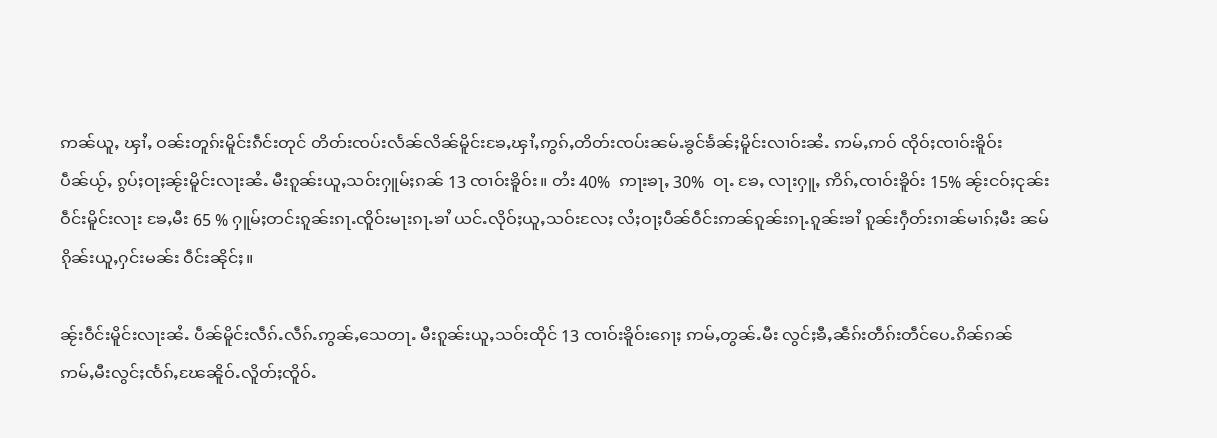ဢၼ်ယူႇ ၾၢႆႇ ဝၼ်းတူၵ်းမိူင်းၵဵင်းတုင် တိတ်းၸပ်းလႅၼ်လိၼ်မိူင်းၶႄႇၾၢႆႇဢွၵ်ႇတိတ်းၸပ်းၼမ်ႉၶွင်ၶႅၼ်ႈမိူင်းလၢဝ်းၼႆႉ ဢမ်ႇဢဝ် ၸိုဝ်ႈၸၢဝ်းၶိူဝ်းပဵၼ်ယႂ်ႇ ၵွပ်ႈဝႃႈၼႂ်းမိူင်းလႃးၼႆႉ မီးၵူၼ်းယူႇသဝ်းႁူမ်ႈၵၼ် 13 ၸၢဝ်းၶိူဝ်း။ တႆး 40%  ဢႃးၶႃႇ 30%  ဝႃႉ ၶႄႇ လႃးႁူႇ ဢိၵ်ႇၸၢဝ်းၶိူဝ်း 15% ၼႂ်းငဝ်ႈငုၼ်းဝဵင်းမိူင်းလႃး ၶႄႇမီး 65 % ႁူမ်ႈတင်းၵူၼ်းၵႃႉၸိူဝ်းမႃးၵႃႉၶၢႆ ယင်ႉလိုဝ်ႈယူႇသဝ်းလႄႈ လႆႈဝႃႈပဵၼ်ဝဵင်းဢၼ်ၵူၼ်းၵႃႉၵူၼ်းၶၢႆ ၵူၼ်းႁဵတ်းၵၢၼ်မၢၵ်ႈမီး ၼမ်ၵိုၼ်းယူႇႁင်းမၼ်း ဝဵင်းၼိုင်ႈ။

ၼႂ်းဝဵင်းမိူင်းလႃးၼႆႉ ပဵၼ်မိူင်းလဵၵ်ႉလဵၵ်ႉဢွၼ်ႇသေတႃႉ မီးၵူၼ်းယူႇသဝ်းထိုင် 13 ၸၢဝ်းၶိူဝ်းၵေႃႈ ဢမ်ႇတွၼ်ႉမီး လွင်ႈၶီႇၼဵၵ်းတဵၵ်းတဵင်ပေႉၵိၼ်ၵၼ် ဢမ်ႇမီးလွင်ႈၸႅၵ်ႇၽႄၼိူဝ်ႉလိူတ်ႈၸိူဝ်ႉ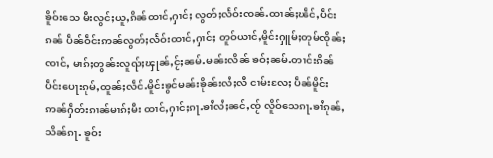ၶိူဝ်းသေ မီးလွင်ႈယူႇၵိၼ်ထၢင်ႇႁၢင်ႈ လွတ်ႈလႅဝ်းၸၼ်ႉထၢၼ်ႈၽဵင်ႇပဵင်းၵၼ် ပဵၼ်ဝဵင်းဢၼ်လွတ်ႈလႅဝ်းထၢင်ႇႁၢင်ႈ တူဝ်ယၢင်ႇမိူင်းႁူမ်ႈတုမ်ၸိုၼ်ႈၸၢင်ႇ မၢၵ်ႈတွၼ်းလူၺ်ႈၾုၼ်ႇငႂ်ႈၼမ်ႉမၼ်းလိၼ် ၶဝ်ႈၼမ်ႉတၢင်းၵိၼ်ပဵင်းပေႃးၵုမ်ႇထူၼ်ႈလဵင်ႉမိူင်းၶွင်မၼ်းၶိုၼ်းလႆႈလီ ငၢမ်းလႄႈ ပဵၼ်မိူင်းဢၼ်ႁဵတ်းၵၢၼ်မၢၵ်ႈမီး ထၢင်ႇႁၢင်ႈၵႃႉၶၢႆလႆႈၼင်ႇၸႂ် လိူဝ်သေၵႃႉၶၢႆၵုၼ်ႇသိၼ်ၵႃႉ ၶူဝ်း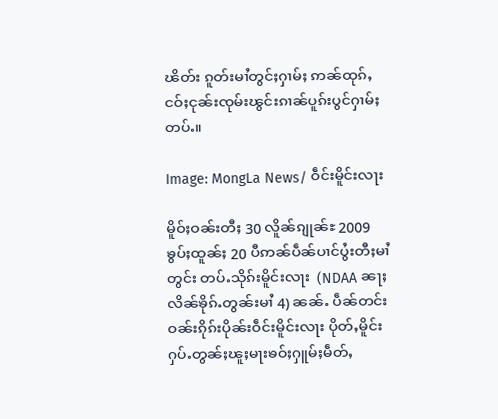ၽိတ်း ၵူတ်းမၢႆတွင်ႈႁၢမ်ႈ ဢၼ်ထုၵ်ႇငဝ်ႈငုၼ်းၸုမ်းၽွင်းၵၢၼ်ပူၵ်းပွင်ႁၢမ်ႈတပ်ႉ။

Image: MongLa News/ ဝဵင်းမိူင်းလႃး

မိူဝ်ႈဝၼ်းတီႈ 30 လိူၼ်ၵျုၼ်ႊ 2009 ၶွပ်ႈထူၼ်ႈ 20 ပီဢၼ်ပဵၼ်ပၢင်ပွႆးတီႈမၢႆတွင်း တပ်ႉသိုၵ်းမိူင်းလႃး  (NDAA ၼႃႈလိၼ်ၶိုၵ်ႉတွၼ်းမၢႆ 4) ၼၼ်ႉ ပဵၼ်တင်းဝၼ်းၵိုၵ်းပိုၼ်းဝဵင်းမိူင်းလႃး ပိုတ်ႇမိူင်းႁပ်ႉတွၼ်ႈၽူႈမႃးၶဝ်ႈႁူမ်ႈမဵတ်ႇ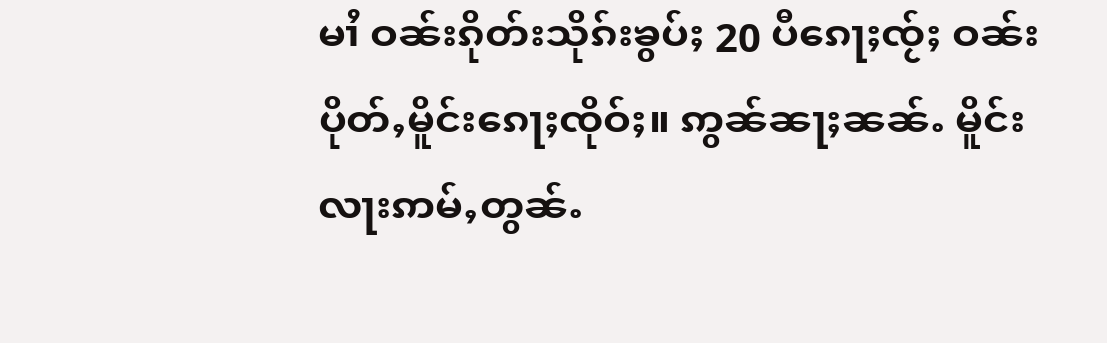မၢႆ ဝၼ်းၵိုတ်းသိုၵ်းၶွပ်ႈ 20 ပီၵေႃႈၸႂ်ႈ ဝၼ်းပိုတ်ႇမိူင်းၵေႃႈၸိုဝ်ႈ။ ဢွၼ်ၼႃႈၼၼ်ႉ မိူင်းလႃးဢမ်ႇတွၼ်ႉ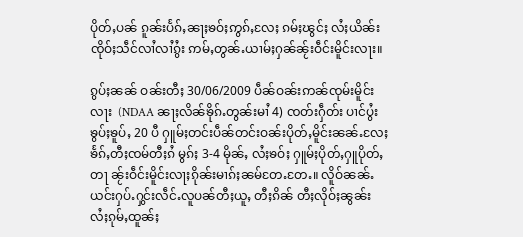ပိုတ်ႇပၼ် ၵူၼ်းပႅၵ်ႇၼႃႈၶဝ်ႈဢွၵ်ႇလႄႈ ၵမ်ႈၽွင်ႈ လႆႈယိၼ်းၸိုဝ်ႈသဵင်လၢႆလၢႆၵွႆး ဢမ်ႇတွၼ်ႉယၢမ်ႈႁၼ်ၼႂ်းဝဵင်းမိူင်းလႃး။

ၵွပ်ႈၼၼ် ဝၼ်းတီႈ 30/06/2009 ပဵၼ်ဝၼ်းဢၼ်ၸုမ်းမိူင်းလႃး  (NDAA ၼႃႈလိၼ်ၶိုၵ်ႉတွၼ်းမၢႆ 4) ၸတ်းႁဵတ်း ပၢင်ပွႆးၶွပ်ႈၶူပ်ႇ 20 ပီ ႁူမ်ႈတင်းပဵၼ်တင်းဝၼ်းပိုတ်ႇမိူင်းၼၼ်ႉလႄႈ ၶႅၵ်ႇတီႈၸမ်တီႈၵႆ မွၵ်ႈ 3-4 မိုၼ်ႇ လႆႈၶဝ်ႈ ႁူမ်ႈပိုတ်ႇႁူပိုတ်ႇတႃ ၼႂ်းဝဵင်းမိူင်းလႃႈၵိုၼ်းမၢၵ်ႈၼမ်တႄႉတႄႉ။ လိူဝ်ၼၼ်ႉ ယင်းႁပ်ႉႁွင်းလဵင်ႉလူပၼ်တီႈယူႇ တီႈၵိၼ် တီႈလိုဝ်ႈၼွၼ်းလႆႈၵုမ်ႇထူၼ်ႈ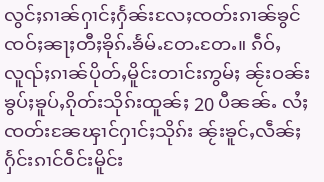လွင်ႈၵၢၼ်ႁၢင်ႈႁႅၼ်းလႄႈၸတ်းၵၢၼ်ၶွင်ၸဝ်ႈၼႃႈတီႈၶိုၵ်ႉၶႅမ်ႉတႄႉတႄႉ။ ၵဵဝ်ႇလူၺ်ႈၵၢၼ်ပိုတ်ႇမိူင်းတၢင်းဢွမ်ႈ ၼႂ်းဝၼ်းၶွပ်ႈၶူပ်ႇၵိုတ်းသိုၵ်းထူၼ်ႈ 20 ပီၼၼ်ႉ လႆႈၸတ်းၼႄၾၢင်ႁၢင်ႈသိုၵ်း ၼႂ်းၶူင်ႇလဵၼ်ႈႁႅင်းၵၢင်ဝဵင်းမိူင်း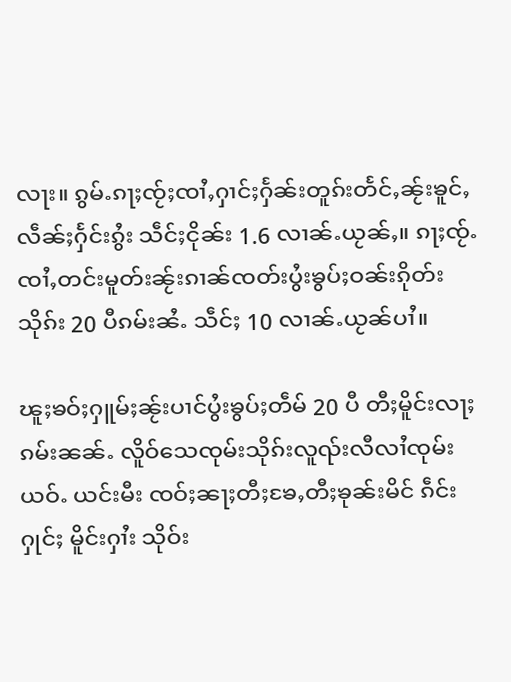လႃး။ ၵွမ်ႉၵႃႈၸႂ်ႈၸၢႆႇႁၢင်ႈႁႅၼ်းတူၵ်းတႅင်ႇၼႂ်းၶူင်ႇလဵၼ်ႈႁႅင်းၵွႆး သဵင်ႈငိုၼ်း 1.6 လၢၼ်ႉယႂၼ်ႇ။ ၵႃႈၸႂ်ႉၸၢႆႇတင်းမူတ်းၼႂ်းၵၢၼ်ၸတ်းပွႆးၶွပ်ႈဝၼ်းၵိုတ်းသိုၵ်း 20 ပီၵမ်းၼႆႉ သဵင်ႈ 10 လၢၼ်ႉယႂၼ်ပၢႆ။

ၽူႈၶဝ်ႈႁူမ်ႈၼႂ်းပၢင်ပွႆးၶွပ်ႈတဵမ် 20 ပီ တီႈမိူင်းလႃႈၵမ်းၼၼ်ႉ လိူဝ်သေၸုမ်းသိုၵ်းလူၺ်းလီလၢႆၸုမ်းယဝ်ႉ ယင်းမီး ၸဝ်ႈၼႃႈတီႈၶႄႇတီႈၶုၼ်းမိင် ၵဵင်းႁုင်ႈ မိူင်းႁၢႆး သိုဝ်း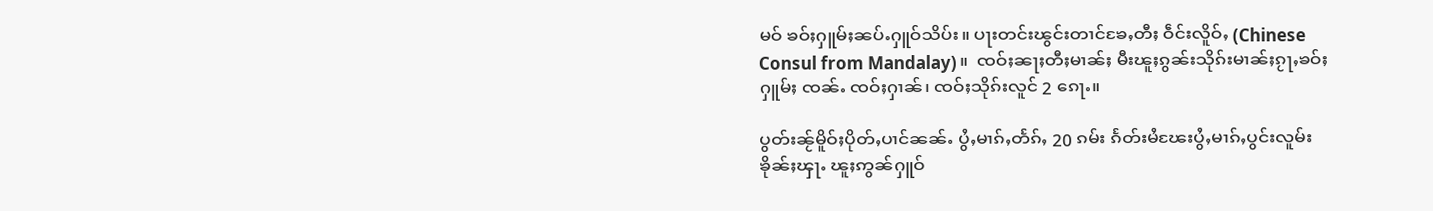မဝ် ၶဝ်ႈႁူမ်ႈၼပ်ႉႁူဝ်သိပ်း။ ပႃးတင်းၽွင်းတၢင်ၶႄႇတီႈ ဝဵင်းလိူဝ်ႇ (Chinese Consul from Mandalay)။  ၸဝ်ႈၼႃႈတီႈမၢၼ်ႈ မီးၽူႈၵွၼ်းသိုၵ်းမၢၼ်ႈၵႂႃႇၶဝ်ႈႁူမ်ႈ ၸၼ်ႉ ၸဝ်ႈႁၢၼ်၊ ၸဝ်ႈသိုၵ်းလူင် 2 ၵေႃႉ။

ပွတ်းၼႂ်မိူဝ်ႈပိုတ်ႇပၢင်ၼၼ်ႉ ပွႆႇမၢၵ်ႇတႅၵ်ႇ 20 ၵမ်း ၵႅတ်းမႆၽႄးပွႆႇမၢၵ်ႇပွင်းလူမ်းၶိုၼ်ႈၾႃႉ ၽူႈဢွၼ်ႁူဝ်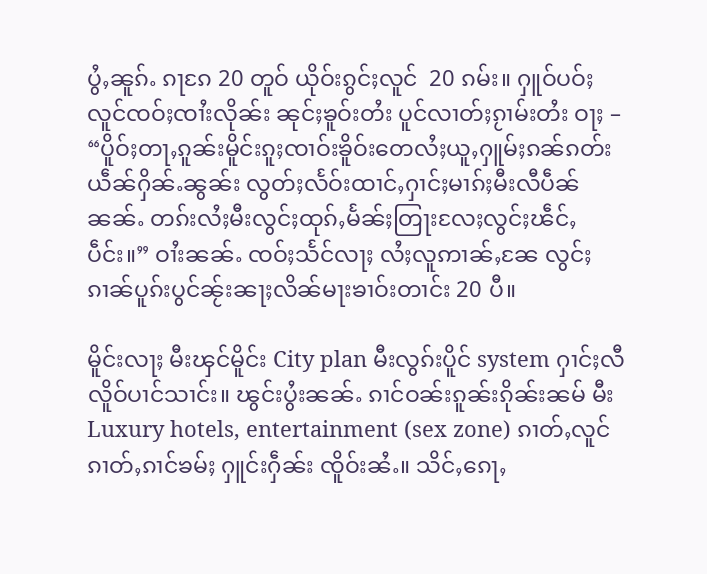ပွႆႇၼူၵ်ႉ ၵႃၵႄ 20 တူဝ် ယိုဝ်းၵွင်ႈလူင်  20 ၵမ်း။ ႁူဝ်ပဝ်ႈလူင်ၸဝ်ႈၸၢႆးလိုၼ်း ၼုင်ႈၶူဝ်းတႆး ပူင်လၢတ်ႈၵႂၢမ်းတႆး ဝႃႈ – “ပိူဝ်ႈတႃႇၵူၼ်းမိူင်းၵူႈၸၢဝ်းၶိူဝ်းတေလႆႈယူႇႁူမ်ႈၵၼ်ၵတ်းယဵၼ်ႁိၼ်ႉၼွၼ်း လွတ်ႈလႅဝ်းထၢင်ႇႁၢင်ႈမၢၵ်ႈမီးလီပဵၼ် ၼၼ်ႉ တၵ်းလႆႈမီးလွင်ႈထုၵ်ႇမႅၼ်ႈတြႃးလႄႈလွင်ႈၽဵင်ႇပဵင်း။” ဝၢႆးၼၼ်ႉ ၸဝ်ႈသႅင်လႃႈ လႆႈလူဢၢၼ်ႇၼႄ လွင်ႈ ၵၢၼ်ပူၵ်းပွင်ၼႂ်းၼႃႈလိၼ်မႃးၶၢဝ်းတၢင်း 20 ပီ။

မိူင်းလႃႈ မီးၾင်မိူင်း City plan မီးလွၵ်းပိူင် system ႁၢင်ႈလီလိူဝ်ပၢင်သၢင်း။ ၽွင်းပွႆးၼၼ်ႉ ၵၢင်ဝၼ်းၵူၼ်းၵိုၼ်းၼမ် မီး Luxury hotels, entertainment (sex zone) ၵၢတ်ႇလူင် ၵၢတ်ႇၵၢင်ၶမ်ႈ ႁူင်းႁဵၼ်း ၸိူဝ်းၼႆႉ။ သိင်ႇၵေႃႇ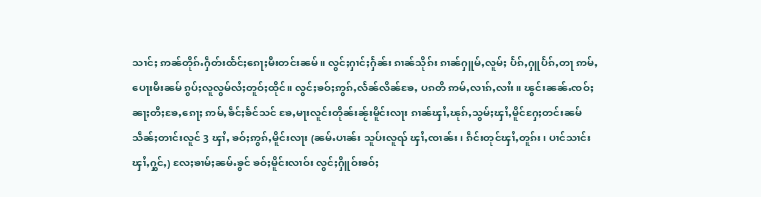သၢင်ႈ ဢၼ်တိုၵ်ႉႁဵတ်းထႅင်ႈၵေႃႈမီးတင်းၼမ်။ လွင်ႈႁၢင်ႈႁႅၼ်း ၵၢၼ်သိုၵ်း ၵၢၼ်ႁူမ်ႇလူမ်ႈ ပႅၵ်ႇႁူပႅၵ်ႇတႃ ဢမ်ႇပေႃးမီးၼမ် ၵွပ်ႈလူလွမ်လႆႈတူဝ်ႈထိုင်။ လွင်ႈၶဝ်ႈဢွၵ်ႇလႅၼ်လိၼ်ၶႄႇ ပၵတိ ဢမ်ႇလၢၵ်ႇလၢႆး။ ၽွင်းၼၼ်ႉၸဝ်ႈၼႃႈတီႈၶႄႇၵေႃႈ ဢမ်ႇၶဵင်ႈၶႅင်သင် ၶႄႇမႃးလူင်းတိုၼ်းၼႂ်းမိူင်းလႃး ၵၢၼ်ၾၢႆႇၽုၵ်ႇသွမ်ႈၾၢႆႇမိူင်ႁႄႈတင်းၼမ် သဵၼ်ႈတၢင်းလူင် 3 ၾၢႆႇ ၶဝ်ႈဢွၵ်ႇမိူင်းလႃး (ၼမ်ႉပၢၼ်း သူပ်းလူၺ် ၾၢႆႇၸၢၼ်း၊ ၵဵင်းတုင်ၾၢႆႇတူၵ်း၊ ပၢင်သၢင်းၾၢႆႇႁွင်ႇ) လႄႈၶၢမ်ႈၼမ်ႉၶွင် ၶဝ်ႈမိူင်းလၢဝ်း လွင်ႈႁိူဝ်းၶဝ်ႈ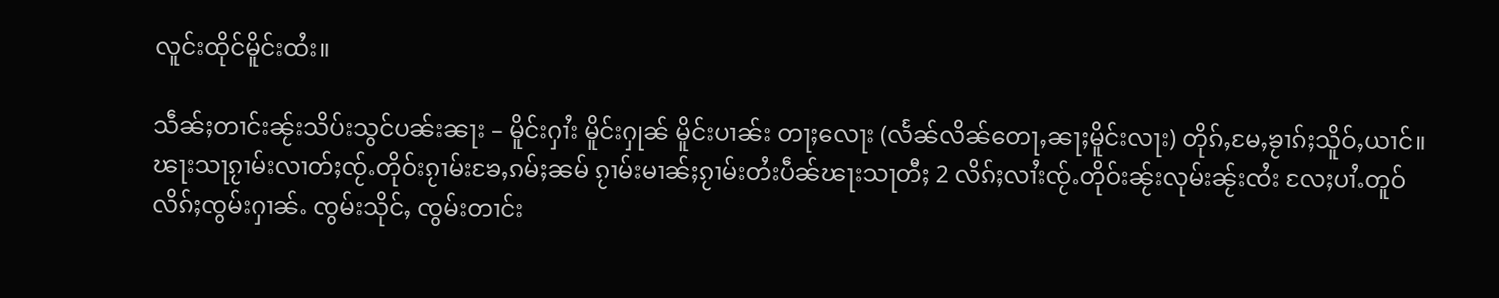လူင်းထိုင်မိူင်းထႆး။

သဵၼ်ႈတၢင်းၼႂ်းသိပ်းသွင်ပၼ်းၼႃး – မိူင်းႁၢႆး မိူင်းႁုၼ် မိူင်းပၢၼ်း တႃႈလေႃး (လႅၼ်လိၼ်တေႃႇၼႃႈမိူင်းလႃး) တိုၵ်ႇမႄႇၶႂၢၵ်ႈသိူဝ်ႇယၢင်။ ၽႃးသႃၵႂၢမ်းလၢတ်ႈၸႂ်ႉတိုဝ်းၵႂၢမ်းၶႄႇၵမ်ႈၼမ် ၵႂၢမ်းမၢၼ်ႈၵႂၢမ်းတႆးပဵၼ်ၽႃးသႃတီႈ 2 လိၵ်ႈလၢႆးၸႂ်ႉတိုဝ်းၼႂ်းလုမ်းၼႂ်းၸႆး လႄႈပၢႆႉတူဝ်လိၵ်ႈၸွမ်းႁၢၼ်ႉ ၸွမ်းသိုင်ႇ ၸွမ်းတၢင်း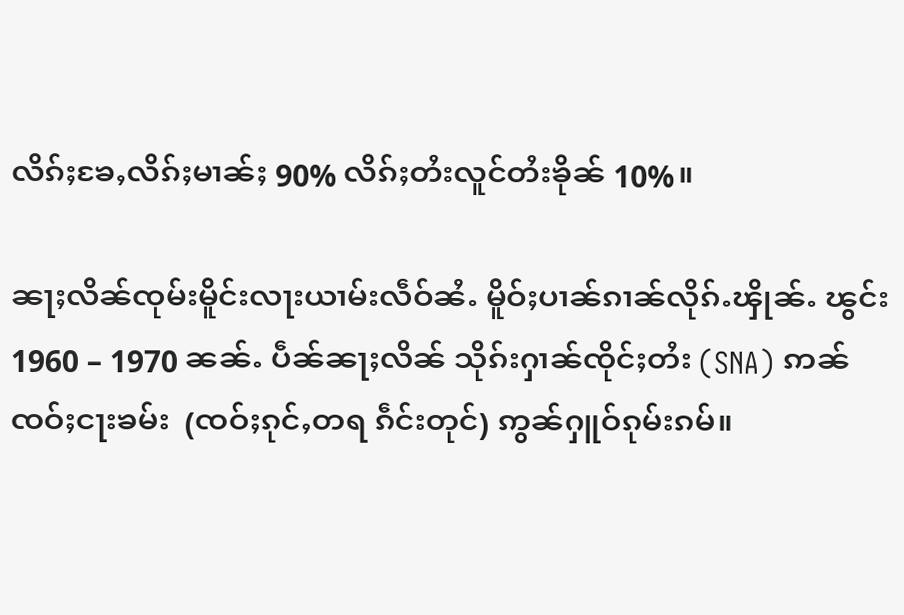လိၵ်ႈၶႄႇလိၵ်ႈမၢၼ်ႈ 90% လိၵ်ႈတႆးလူင်တႆးၶိုၼ် 10%။

ၼႃႈလိၼ်ၸုမ်းမိူင်းလႃးယၢမ်းလဵဝ်ၼႆႉ မိူဝ်ႈပၢၼ်ၵၢၼ်လိုၵ်ႉၾိုၼ်ႉ ၽွင်း 1960 – 1970 ၼၼ်ႉ ပဵၼ်ၼႃႈလိၼ် သိုၵ်းႁၢၼ်ၸိုင်ႈတႆး (SNA) ဢၼ်ၸဝ်ႈငႃးၶမ်း  (ၸဝ်ႈၵုင်ႇတရ ၵဵင်းတုင်) ဢွၼ်ႁူဝ်ၵုမ်းၵမ်။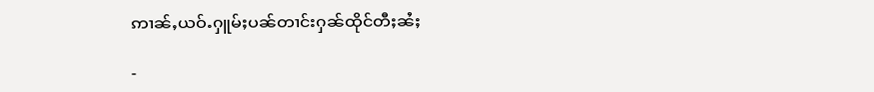ဢၢၼ်ႇယဝ်ႉႁူမ်ႈပၼ်တၢင်းႁၼ်ထိုင်တီႈၼႆႈ

-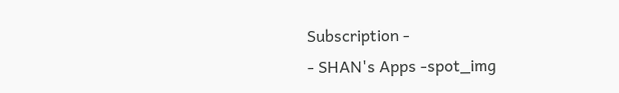Subscription -
- SHAN's Apps -spot_img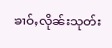ၶၢဝ်ႇလိုၼ်းသုတ်း